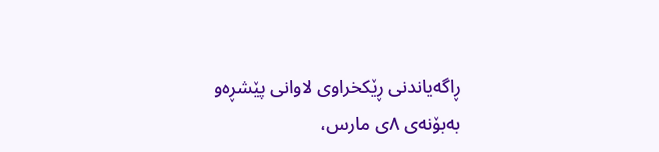ڕاگەیاندنی ڕێکخراوی لاوانی پێشڕەو بەبۆنەی ٨ی مارس،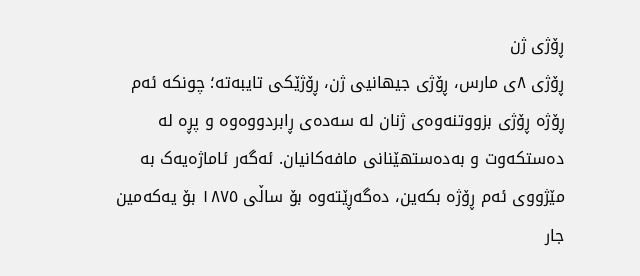ڕۆژی ژن
ڕۆژی ٨ی مارس، ڕۆژی جیهانیی ژن، ڕۆژێکی تایبەتە؛ چونکە ئەم ڕۆژە ڕۆژی بزووتنەوەی ژنان لە سەدەی ڕابردووەوە و پڕە لە دەستکەوت و بەدەستهێنانی مافەکانیان. ئەگەر ئاماژەیەک بە مێژووی ئەم ڕۆژە بکەین، دەگەڕێتەوە بۆ ساڵی ١٨٧٥ بۆ یەکەمین جار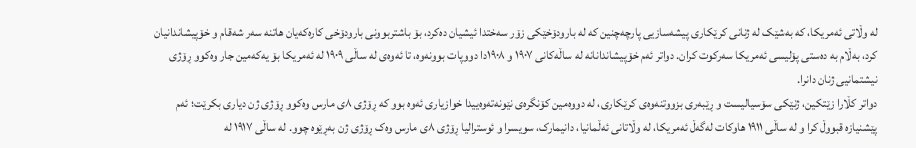لە وڵاتی ئەمریکا، کە بەشێک لە ژنانی کرێکاری پیشەسازیی پارچەچنین کە لە بارودۆخێکی زۆر سەختدا ئیشیان دەکرد، بۆ باشتربوونی بارودۆخی کارەکەیان هاتنە سەر شەقام و خۆپیشاندانیان کرد، بەڵام بە دەستی پۆلیسی ئەمریکا سەرکوت کران. دواتر ئەم خۆپیشاندانانە لە ساڵەکانی ١٩٠٧ و ١٩٠٨دا دووپات بوونەوە، تا ئەوەی لە ساڵی ١٩٠٩ لە ئەمریکا بۆ یەکەمین جار وەکوو ڕۆژی نیشتمانیی ژنان دانرا.
دواتر کڵارا زێتکین، ژنێکی سۆسیالیست و ڕێبەری بزووتنەوەی کرێکاری، لە دووەمین کۆنگرەی نێونەتەوەییدا خوازیاری ئەوە بوو کە ڕۆژی ٨ی مارس وەکوو ڕۆژی ژن دیاری بکرێت؛ ئەم پێشنیازە قبووڵ کرا و لە ساڵی ١٩١١ هاوکات لەگەڵ ئەمریکا، لە وڵاتانی ئەڵمانیا، دانیمارک، سویسرا و ئوسترالیا ڕۆژی ٨ی مارس وەک ڕۆژی ژن بەڕێوە چوو. لە ساڵی ١٩١٧ لە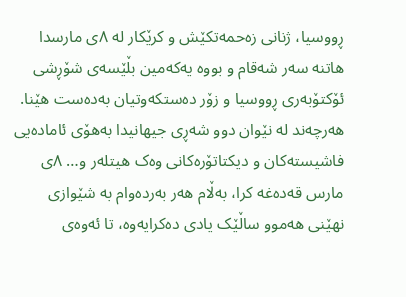ڕووسیا، ژنانی زەحمەتکێش و کرێکار لە ٨ی مارسدا هاتنە سەر شەقام و بووە یەکەمین بڵێسەی شۆڕشی ئۆکتۆبەری ڕووسیا و زۆر دەستکەوتیان بەدەست هێنا. هەرچەند لە نێوان دوو شەڕی جیهانیدا بەهۆی ئامادەیی فاشیستەکان و دیکتاتۆرەکانی وەک هیتلەر و… ٨ی مارس قەدەغە کرا، بەڵام هەر بەردەوام بە شێوازی نهێنی هەموو ساڵێک یادی دەکرایەوە، تا ئەوەی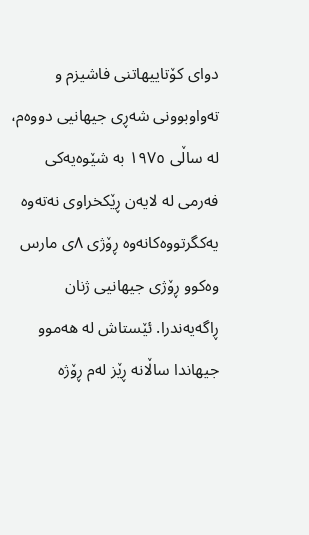دوای کۆتاییهاتنی فاشیزم و تەواوبوونی شەڕی جیهانیی دووەم، لە ساڵی ١٩٧٥ بە شێوەیەکی فەرمی لە لایەن ڕێکخراوی نەتەوە یەکگرتووەکانەوە ڕۆژی ٨ی مارس وەکوو ڕۆژی جیهانیی ژنان ڕاگەیەندرا. ئێستاش لە هەموو جیهاندا ساڵانە ڕێز لەم ڕۆژە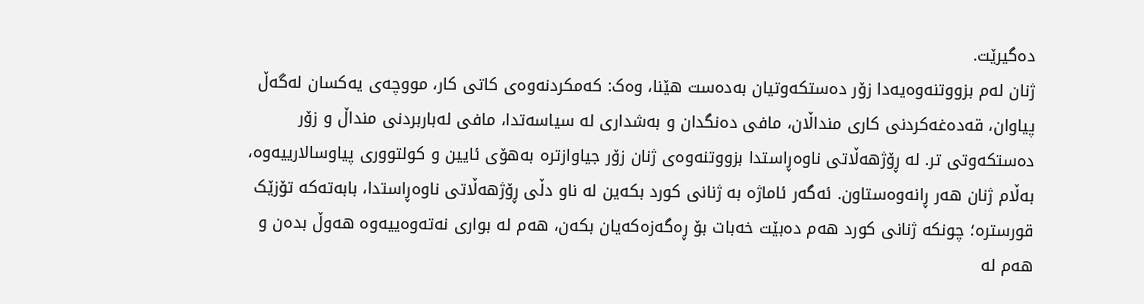دەگیرێت.
ژنان لەم بزووتنەوەیەدا زۆر دەستکەوتیان بەدەست هێنا، وەک: کەمکردنەوەی کاتی کار، مووچەی یەکسان لەگەڵ پیاوان، قەدەغەکردنی کاری منداڵان، مافی دەنگدان و بەشداری لە سیاسەتدا، مافی لەباربردنی منداڵ و زۆر دەستکەوتی تر. لە ڕۆژهەڵاتی ناوەڕاستدا بزووتنەوەی ژنان زۆر جیاوازترە بەهۆی ئایین و کولتووری پیاوسالارییەوە، بەڵام ژنان هەر ڕانەوەستاون. ئەگەر ئاماژە بە ژنانی کورد بکەین لە ناو دڵی ڕۆژهەڵاتی ناوەڕاستدا، بابەتەکە تۆزێک قورسترە؛ چونکە ژنانی کورد هەم دەبێت خەبات بۆ ڕەگەزەکەیان بکەن، هەم لە بواری نەتەوەییەوە هەوڵ بدەن و هەم لە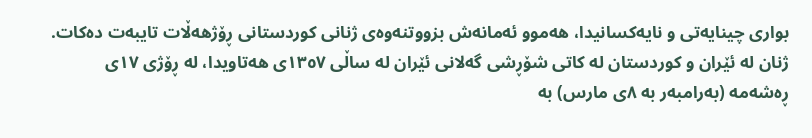بواری چینایەتی و نایەکسانیدا، هەموو ئەمانەش بزووتنەوەی ژنانی کوردستانی ڕۆژهەڵات تایبەت دەکات.
ژنان لە ئێران و کوردستان لە کاتی شۆڕشی گەلانی ئێران لە ساڵی ١٣٥٧ی هەتاویدا، لە ڕۆژی ١٧ی ڕەشەمە (بەرامبەر بە ٨ی مارس) بە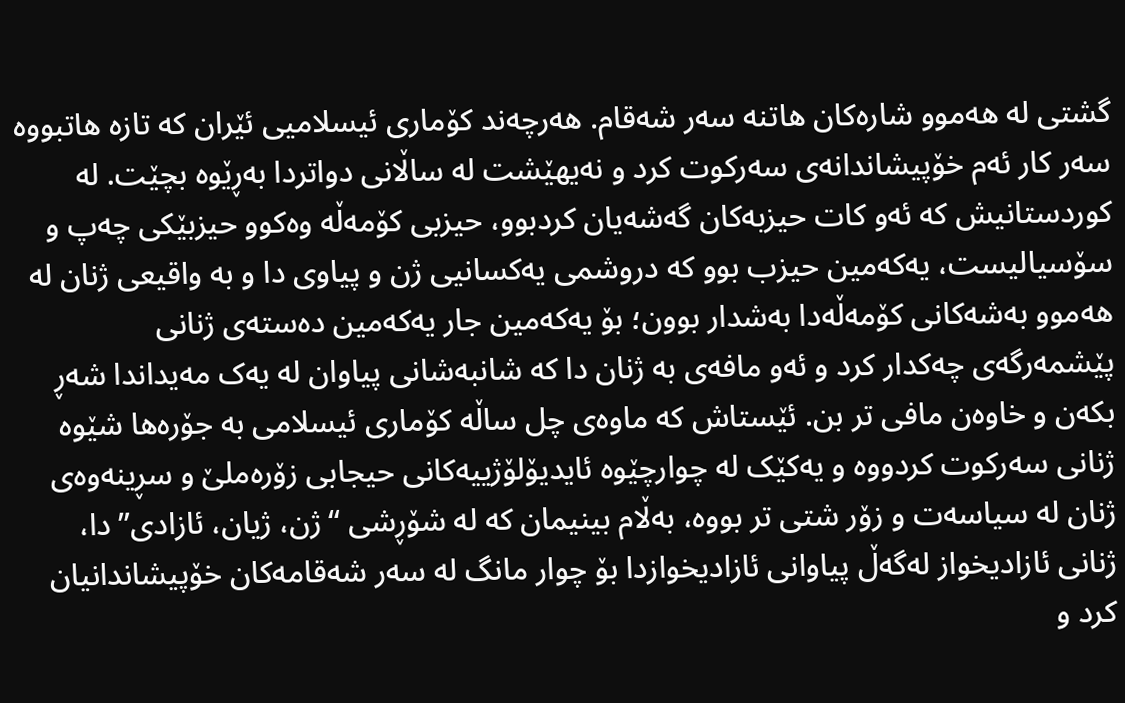گشتی لە هەموو شارەکان هاتنە سەر شەقام. هەرچەند کۆماری ئیسلامیی ئێران کە تازە هاتبووە سەر کار ئەم خۆپیشاندانەی سەرکوت کرد و نەیهێشت لە ساڵانی دواتردا بەڕێوە بچێت. لە کوردستانیش کە ئەو کات حیزبەکان گەشەیان کردبوو، حیزبی کۆمەڵە وەکوو حیزبێکی چەپ و سۆسیالیست، یەکەمین حیزب بوو کە دروشمی یەکسانیی ژن و پیاوی دا و بە واقیعی ژنان لە هەموو بەشەکانی کۆمەڵەدا بەشدار بوون؛ بۆ یەکەمین جار یەکەمین دەستەی ژنانی پێشمەرگەی چەکدار کرد و ئەو مافەی بە ژنان دا کە شانبەشانی پیاوان لە یەک مەیداندا شەڕ بکەن و خاوەن مافی تر بن. ئێستاش کە ماوەی چل ساڵە کۆماری ئیسلامی بە جۆرەها شێوە ژنانی سەرکوت کردووە و یەکێک لە چوارچێوە ئایدیۆلۆژییەکانی حیجابی زۆرەملێ و سڕینەوەی ژنان لە سیاسەت و زۆر شتی تر بووە، بەڵام بینیمان کە لە شۆڕشی “ژن، ژیان، ئازادی”دا، ژنانی ئازادیخواز لەگەڵ پیاوانی ئازادیخوازدا بۆ چوار مانگ لە سەر شەقامەکان خۆپیشاندانیان کرد و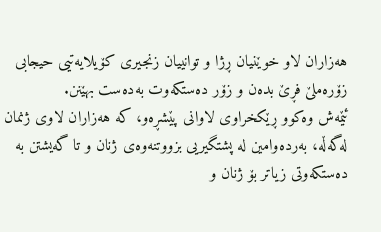هەزاران لاو خوێنیان ڕژا و توانییان زنجیری کۆیلایەتیی حیجابی زۆرەملێ فڕێ بدەن و زۆر دەستکەوت بەدەست بهێنن.
ئێمەش وەکوو ڕێکخراوی لاوانی پێشڕەو، کە هەزاران لاوی ژنمان لەگەڵە، بەردەوامین لە پشتگیریی بزووتنەوەی ژنان و تا گەیشتن بە دەستکەوتی زیاتر بۆ ژنان و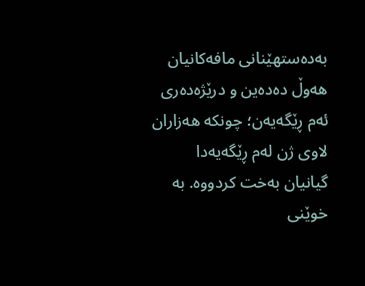بەدەستهێنانی مافەکانیان هەوڵ دەدەین و درێژەدەری ئەم ڕێگەیەن؛ چونکە هەزاران لاوی ژن لەم ڕێگەیەدا گیانیان بەخت کردووە. بە خوێنی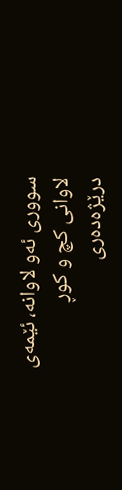سووری ئەو لاوانە، ئێمەی لاوانی کچ و کوڕ درێژەدەری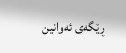ڕێگەی ئەوانین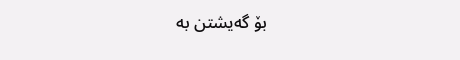بۆ گەیشتن بە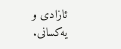ئازادی و یەکسانی.